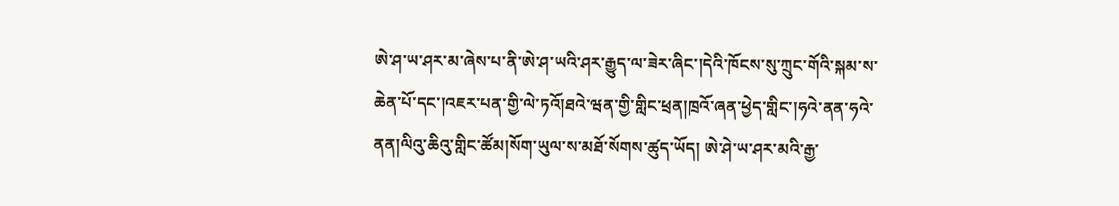ཨེ་ཤ་ཡ་ཤར་མ་ཞེས་པ་ནི་ཨེ་ཤ་ཡའི་ཤར་རྒྱུད་ལ་ཟེར་ཞིང་།དེའི་ཁོངས་སུ་ཀྲུང་གོའི་སྐམ་ས་ཆེན་པོ་དང་།འཇར་པན་གྱི་ལེ་ཏའོ།ཐའེ་ཝན་གྱི་གླིང་ཕྲན།ཁྲའོ་ཞན་ཕྱེད་གླིང་།ཧའེ་ནན་ཧའེ་ནན།ལིའུ་ཆིའུ་གླིང་ཚོམ།སོག་ཡུལ་ས་མཐོ་སོགས་ཚུད་ཡོད། ཨེ་ཤེ་ཡ་ཤར་མའི་རྒྱ་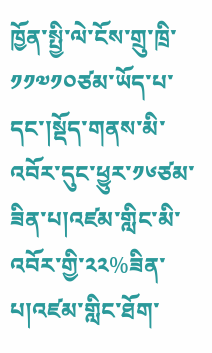ཁྱོན་སྤྱི་ལེ་ངོས་གྲུ་ཁྲི་༡༡༧༡༠ཙམ་ཡོད་པ་དང་།སྡོད་གནས་མི་འབོར་དུང་ཕྱུར་༡༦ཙམ་ཟིན་པ།འཛམ་གླིང་མི་འབོར་གྱི་༢༢%ཟིན་པ།འཛམ་གླིང་ཐོག་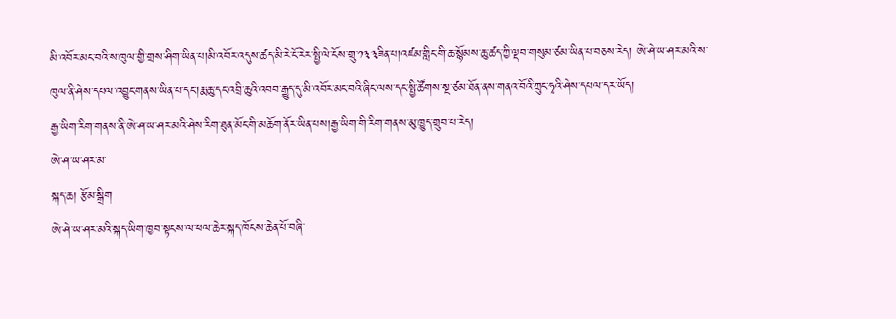མི་འབོར་མང་བའི་ས་ཁུལ་གྱི་གྲས་ཤིག་ཡིན་པ།མི་འབོར་འདུས་ཚད་མི་རེ་ངོ་རེར་སྤྱི་ལེ་ངོས་གྲུ་༡༣༣ཟིན་པ།འཛམ་གླིང་གི་ཆ་སྙོམས་ཆུ་ཚད་ཀྱི་ལྡབ་གསུམ་ཙམ་ཡིན་པ་བཅས་རེད། ཨེ་ཤེ་ཡ་ཤར་མའི་ས་ཁུལ་ནི་ཤེས་དཔལ་འབྱུང་གནས་ཡིན་པ་དང་།རྨ་ཆུ་དང་འབྲི་ཆུའི་འབབ་རྒྱུད་དུ་མི་འབོར་མང་བའི་ཞིང་ལས་དང་སྤྱི་ཚོགས་སྔ་ཙམ་ཐོན་ནས་གནའ་བོའི་ཀྲུང་ཧྭའི་ཤེས་དཔལ་དར་ཡོད།
རྒྱ་ཡིག་རིག་གནས་ནི་ཨེ་ཤ་ཡ་ཤར་མའི་ཤེས་རིག་ཐུན་མོང་གི་མཆོག་ནོར་ཡིན་པས།རྒྱ་ཡིག་གི་རིག་གནས་མུ་ཁྱུད་གྲུབ་པ་རེད།
ཨེ་ཤ་ཡ་ཤར་མ་
སྐད་ཆ། རྩོམ་སྒྲིག
ཨེ་ཤེ་ཡ་ཤར་མའི་སྐད་ཡིག་ཁྱབ་སྟངས་ལ་ཕལ་ཆེར་སྐད་ཁོངས་ཆེན་པོ་བཞི་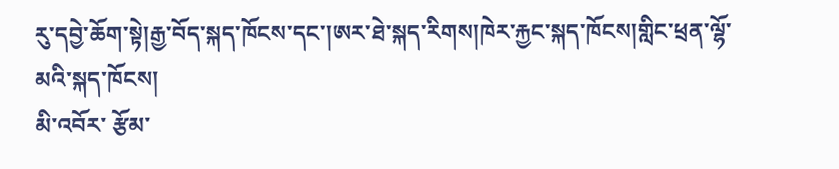རུ་དབྱེ་ཆོག་སྟེ།རྒྱ་བོད་སྐད་ཁོངས་དང་།ཨར་ཐེ་སྐད་རིགས།ཁེར་རྐྱང་སྐད་ཁོངས།གླིང་ཕྲན་ལྷོ་མའི་སྐད་ཁོངས།
མི་འབོར་ རྩོམ་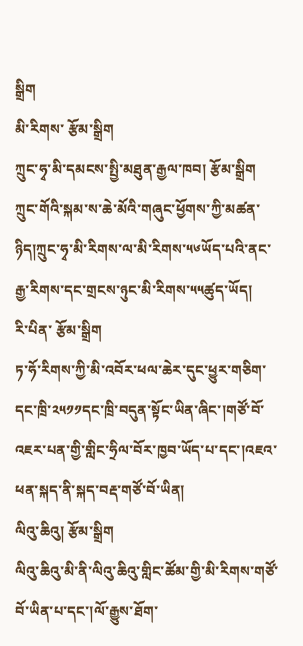སྒྲིག
མི་རིགས་ རྩོམ་སྒྲིག
ཀྲུང་ཧྭ་མི་དམངས་སྤྱི་མཐུན་རྒྱལ་ཁབ། རྩོམ་སྒྲིག
ཀྲུང་གོའི་སྐམ་ས་ཆེ་མོའི་གཞུང་ཕྱོགས་ཀྱི་མཚན་ཉིད།ཀྲུང་ཧྭ་མི་རིགས་ལ་མི་རིགས་༥༦ཡོད་པའི་ནང་རྒྱ་རིགས་དང་གྲངས་ཉུང་མི་རིགས་༥༥ཚུད་ཡོད།
རི་པིན་ རྩོམ་སྒྲིག
ཏ་ཧོ་རིགས་ཀྱི་མི་འབོར་ཕལ་ཆེར་དུང་ཕྱུར་གཅིག་དང་ཁྲི་༢༥༡༡དང་ཁྲི་བདུན་སྟོང་ཡིན་ཞིང་།གཙོ་བོ་འཇར་པན་གྱི་གླིང་ཧྲིལ་བོར་ཁྱབ་ཡོད་པ་དང་།འཇའ་ཕན་སྐད་ནི་སྐད་བརྡ་གཙོ་བོ་ཡིན།
ལིའུ་ཆིའུ། རྩོམ་སྒྲིག
ལིའུ་ཆིའུ་མི་ནི་ལིའུ་ཆིའུ་གླིང་ཚོམ་གྱི་མི་རིགས་གཙོ་བོ་ཡིན་པ་དང་།ལོ་རྒྱུས་ཐོག་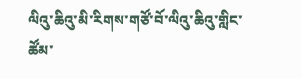ལིའུ་ཆིའུ་མི་རིགས་གཙོ་བོ་ལིའུ་ཆིའུ་གླིང་ཚོམ་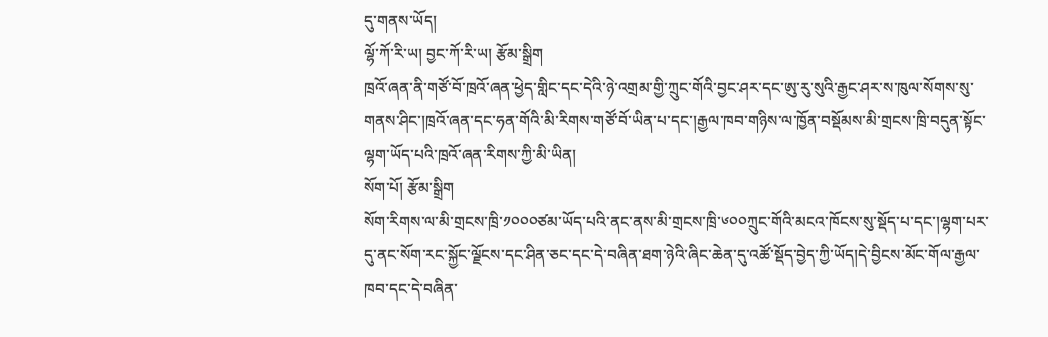དུ་གནས་ཡོད།
ལྷོ་ཀོ་རི་ཡ། བྱང་ཀོ་རི་ཡ། རྩོམ་སྒྲིག
ཁྲའོ་ཞན་ནི་གཙོ་བོ་ཁྲའོ་ཞན་ཕྱེད་གླིང་དང་དེའི་ཉེ་འགྲམ་གྱི་ཀྲུང་གོའི་བྱང་ཤར་དང་ཨུ་རུ་སུའི་རྒྱང་ཤར་ས་ཁུལ་སོགས་སུ་གནས་ཤིང་།ཁྲའོ་ཞན་དང་ཧན་གོའི་མི་རིགས་གཙོ་བོ་ཡིན་པ་དང་།རྒྱལ་ཁབ་གཉིས་ལ་ཁྱོན་བསྡོམས་མི་གྲངས་ཁྲི་བདུན་སྟོང་ལྷག་ཡོད་པའི་ཁྲའོ་ཞན་རིགས་ཀྱི་མི་ཡིན།
སོག་པོ། རྩོམ་སྒྲིག
སོག་རིགས་ལ་མི་གྲངས་ཁྲི་༡༠༠༠ཙམ་ཡོད་པའི་ནང་ནས་མི་གྲངས་ཁྲི་༦༠༠ཀྲུང་གོའི་མངའ་ཁོངས་སུ་སྡོད་པ་དང་།ལྷག་པར་དུ་ནང་སོག་རང་སྐྱོང་ལྗོངས་དང་ཤིན་ཅང་དང་དེ་བཞིན་ཐག་ཉེའི་ཞིང་ཆེན་དུ་འཚོ་སྡོད་བྱེད་ཀྱི་ཡོད།དེ་བྱིངས་མོང་གོལ་རྒྱལ་ཁབ་དང་དེ་བཞིན་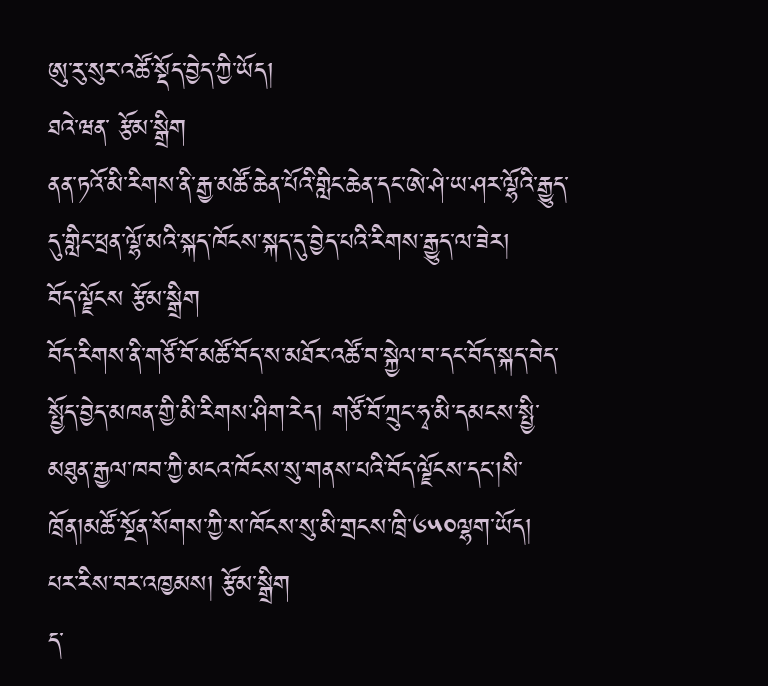ཨུ་རུ་སུར་འཚོ་སྡོད་བྱེད་ཀྱི་ཡོད།
ཐའེ་ཝན་ རྩོམ་སྒྲིག
ནན་ཏའོ་མི་རིགས་ནི་རྒྱ་མཚོ་ཆེན་པོའི་གླིང་ཆེན་དང་ཨེ་ཤེ་ཡ་ཤར་ལྷོའི་རྒྱུད་དུ་གླིང་ཕྲན་ལྷོ་མའི་སྐད་ཁོངས་སྐད་དུ་བྱེད་པའི་རིགས་རྒྱུད་ལ་ཟེར།
བོད་ལྗོངས རྩོམ་སྒྲིག
བོད་རིགས་ནི་གཙོ་བོ་མཚོ་བོད་ས་མཐོར་འཚོ་བ་སྐྱེལ་བ་དང་བོད་སྐད་བེད་སྤྱོད་བྱེད་མཁན་གྱི་མི་རིགས་ཤིག་རེད། གཙོ་བོ་ཀྲུང་ཧྭ་མི་དམངས་སྤྱི་མཐུན་རྒྱལ་ཁབ་ཀྱི་མངའ་ཁོངས་སུ་གནས་པའི་བོད་ལྗོངས་དང་།སི་ཁྲོན།མཚོ་སྔོན་སོགས་ཀྱི་ས་ཁོངས་སུ་མི་གྲངས་ཁྲི་༦༥༠ལྷག་ཡོད།
པར་རིས་བར་འཁྱམས། རྩོམ་སྒྲིག
ད་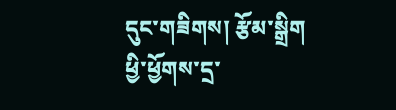དུང་གཟིགས། རྩོམ་སྒྲིག
ཕྱི་ཕྱོགས་དྲ་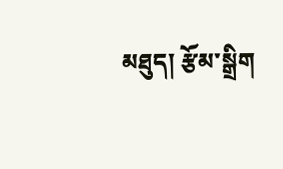མཐུད། རྩོམ་སྒྲིག